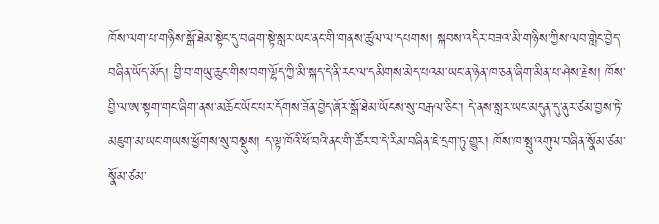ཁོས་ལག་པ་གཉིས་སྒོ་ཐེམ་སྟེང་དུ་བཞག་སྟེ་སླར་ཡང་ནང་གི་གནས་ཚུལ་ལ་དཔགས། སྐབས་འདིར་བཟའ་མི་གཉིས་ཀྱིས་ལབ་གླེང་བྱེད་བཞིན་ཡོད་མོད། བྱི་བ་གཡུ་ཆུང་གིས་བག་ལྷོད་ཀྱི་མི་སྐད་དེ་ནི་རང་ལ་དམིགས་མེད་པའམ་ཡང་ན་ཉེན་ཁ་ཅན་ཞིག་མིན་པ་ཤེས་རྗེས། ཁོས་བྱི་ལ་ཨ་སྟག་གང་ཞིག་ནས་མཆོང་ཡོང་པར་དོགས་ཟོན་བྱེད་ཞོར་སྒོ་ཐེམ་ཡོངས་སུ་བརྒལ་ཅིང་། དེ་ནས་སླར་ཡང་མདུན་དུ་ནུར་ཙམ་བྱས་ཏེ་མཇུག་མ་ཡང་གཡས་ཕྱོགས་སུ་བསྡུས། ད་ལྟ་ཁོའི་ཕོ་བའི་ནང་གི་ཚོར་བ་དེ་རིམ་བཞིན་ཇེ་དྲག་ཏུ་གྱུར། ཁོས་ཁ་སྤུ་འགུལ་བཞིན་སྣོམ་ཙམ་སྣོམ་ཙམ་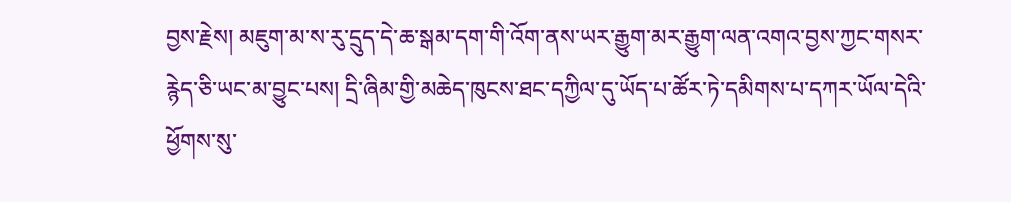བྱས་རྗེས། མཇུག་མ་ས་རུ་དྲུད་དེ་ཆ་སྒམ་དག་གི་འོག་ནས་ཡར་རྒྱུག་མར་རྒྱུག་ལན་འགའ་བྱས་ཀྱང་གསར་རྙེད་ཅི་ཡང་མ་བྱུང་པས། དྲི་ཞིམ་གྱི་མཆེད་ཁུངས་ཐང་དཀྱིལ་དུ་ཡོད་པ་ཚོར་ཏེ་དམིགས་པ་དཀར་ཡོལ་དེའི་ཕྱོགས་སུ་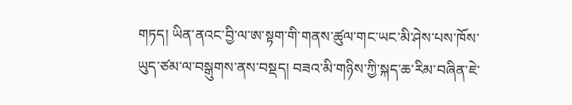གཏད། ཡིན་ནའང་བྱི་ལ་ཨ་སྟག་གི་གནས་ཚུལ་གང་ཡང་མི་ཤེས་པས་ཁོས་ཡུད་ཙམ་ལ་བསྒུགས་ནས་བསྡད། བཟའ་མི་གཉིས་ཀྱི་སྐད་ཆ་རིམ་བཞིན་ཇེ་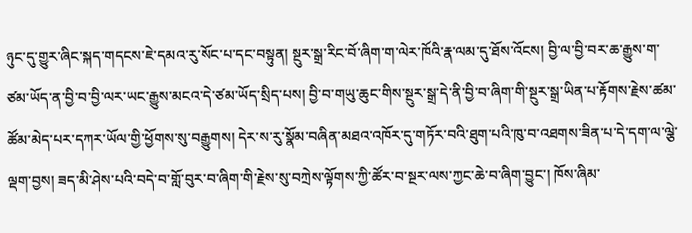ཉུང་དུ་གྱུར་ཞིང་སྐད་གདངས་ཇེ་དམའ་རུ་སོང་པ་དང་བསྟུན། སྔུར་སྒྲ་རིང་བོ་ཞིག་ག་ལེར་ཁོའི་རྣ་ལམ་དུ་ཐོས་འོངས། བྱི་ལ་བྱི་བར་ཆ་རྒྱུས་ག་ཙམ་ཡོད་ན་བྱི་བ་བྱི་ལར་ཡང་རྒྱུས་མངའ་དེ་ཙམ་ཡོད་སྲིད་པས། བྱི་བ་གཡུ་ཆུང་གིས་སྔུར་སྒྲ་དེ་ནི་བྱི་བ་ཞིག་གི་སྔུར་སྒྲ་ཡིན་པ་རྟོགས་རྗེས་ཚམ་ཚོམ་མེད་པར་དཀར་ཡོལ་གྱི་ཕྱོགས་སུ་བརྒྱུགས། དེར་ས་རུ་སྣོམ་བཞིན་མཐའ་འཁོར་དུ་གཏོར་བའི་ཐུག་པའི་ཁུ་བ་འཐགས་ཟིན་པ་དེ་དག་ལ་ལྕེ་ལྡག་བྱས། ཟད་མི་ཤེས་པའི་བདེ་བ་གློ་བུར་བ་ཞིག་གི་རྗེས་སུ་བཀྲེས་ལྟོགས་ཀྱི་ཚོར་བ་སྔར་ལས་ཀྱང་ཆེ་བ་ཞིག་བྱུང་། ཁོས་ཞིམ་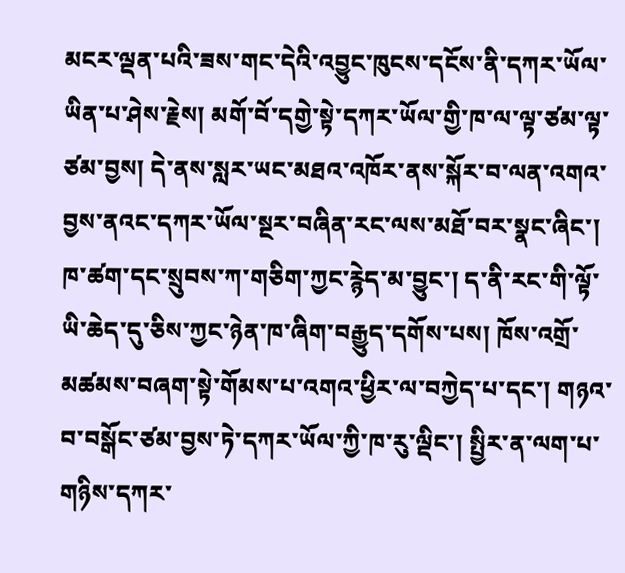མངར་ལྡན་པའི་ཟས་གང་དེའི་འབྱུང་ཁུངས་དངོས་ནི་དཀར་ཡོལ་ཡིན་པ་ཤེས་རྗེས། མགོ་བོ་དགྱེ་སྟེ་དཀར་ཡོལ་གྱི་ཁ་ལ་ལྟ་ཙམ་ལྟ་ཙམ་བྱས། དེ་ནས་སླར་ཡང་མཐའ་འཁོར་ནས་སྐོར་བ་ལན་འགའ་བྱས་ནའང་དཀར་ཡོལ་སྔར་བཞིན་རང་ལས་མཐོ་བར་སྣང་ཞིང་། ཁ་ཚག་དང་སྲུབས་ཀ་གཅིག་ཀྱང་རྙེད་མ་བྱུང་། ད་ནི་རང་གི་ལྟོ་ཡི་ཆེད་དུ་ཅིས་ཀྱང་ཉེན་ཁ་ཞིག་བརྒྱུད་དགོས་པས། ཁོས་འགྲོ་མཚམས་བཞག་སྟེ་གོམས་པ་འགའ་ཕྱིར་ལ་བཀྱེད་པ་དང་། གཉའ་བ་བསྒོང་ཙམ་བྱས་ཏེ་དཀར་ཡོལ་ཀྱི་ཁ་རུ་ལྡིང་། སྤྱིར་ན་ལག་པ་གཉིས་དཀར་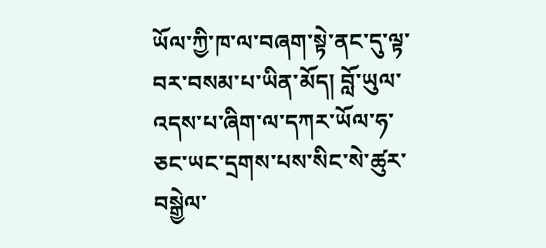ཡོལ་ཀྱི་ཁ་ལ་བཞག་སྟེ་ནང་དུ་ལྟ་བར་བསམ་པ་ཡིན་མོད། བློ་ཡུལ་འདས་པ་ཞིག་ལ་དཀར་ཡོལ་ཧ་ཅང་ཡང་དྲགས་པས་སིང་སེ་ཚུར་བསྒྱེལ་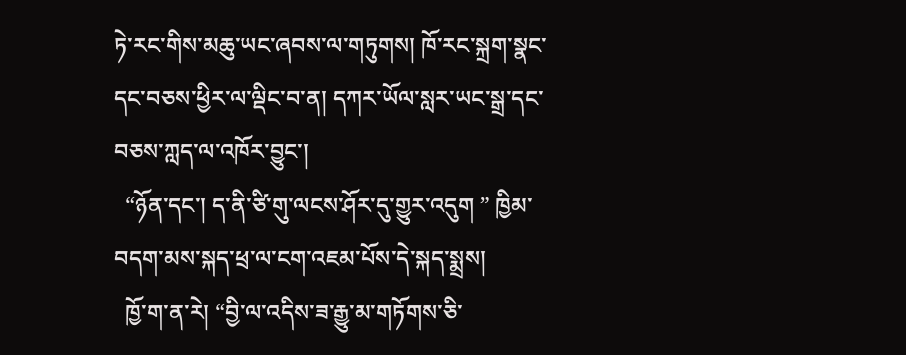ཏེ་རང་གིས་མཆུ་ཡང་ཞབས་ལ་གཏུགས། ཁོ་རང་སྐྲག་སྣང་དང་བཅས་ཕྱིར་ལ་ལྡིང་བ་ན། དཀར་ཡོལ་སླར་ཡང་སྒྲ་དང་བཅས་ཀླད་ལ་འཁོར་བྱུང་།
  “ཉོན་དང་། ད་ནི་ཙི་གུ་ལངས་ཤོར་དུ་གྱུར་འདུག ” ཁྱིམ་བདག་མས་སྐད་ཕྲ་ལ་ངག་འཇམ་པོས་དེ་སྐད་སྨྲས།
  ཁྱོ་ག་ན་རེ། “བྱི་ལ་འདིས་ཟ་རྒྱུ་མ་གཏོགས་ཅི་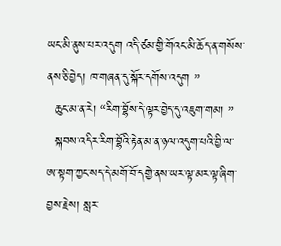ཡང་མི་ནུས་པར་འདུག འདི་ཙམ་གྱི་གོའང་མི་ཆོད་ན་གསོས་ནས་ཅི་བྱེད། ཁ་གཞན་དུ་སྐོར་དགོས་འདུག ”
  ཆུང་མ་ན་རེ། “རིག་བྷོས་དེ་ལྟར་བྱེད་དུ་འཇུག་གམ། ”
  སྐབས་འདིར་རིག་བྷོའི་རྟེན་མ་ན་ཉལ་འདུག་པའི་བྱི་ལ་ཨ་སྟག་ཀྱང་སད་དེ་མགོ་བོ་དགྱེ་ནས་ཡར་ལྟ་མར་ལྟ་ཞིག་བྱས་རྗེས། སླར་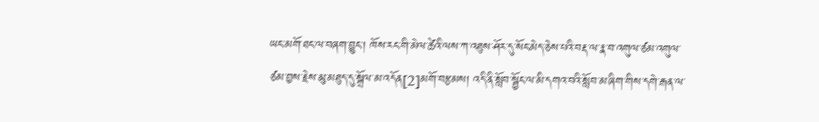ཡང་མགོ་ཐང་ལ་བཞག་བྱུང་། ཁོས་རང་གི་མེལ་ཚེའི་ལས་ཀ་འཐུས་ཤོར་དུ་སོང་མེད་ཅེས་པའི་བརྡ་ལ་རྣ་བ་འགུལ་ཙམ་འགུལ་ཙམ་བྱས་རྗེས་མུ་མཐུད་དུ་སྒྲོལ་མ་འདོན[2]མགོ་བརྩམས། འདི་ནི་སློབ་སྦྱོང་ལ་མི་དགའ་བའི་སློབ་མ་ཞིག་གིས་དགེ་རྒན་ལ་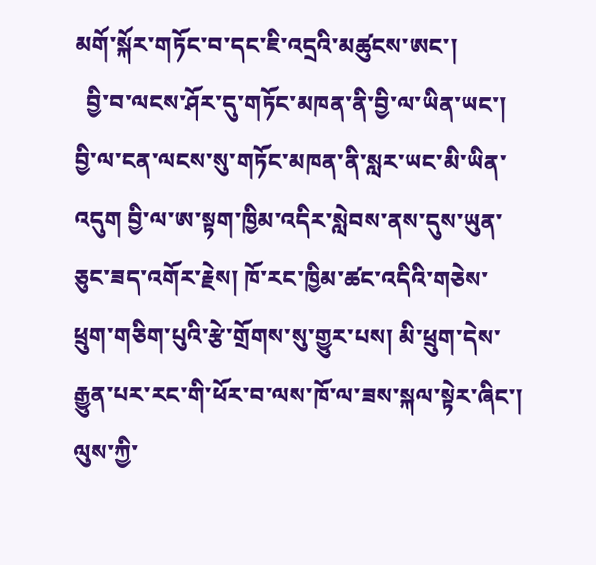མགོ་སྐོར་གཏོང་བ་དང་ཇི་འདྲའི་མཚུངས་ཨང་།
  བྱི་བ་ལངས་ཤོར་དུ་གཏོང་མཁན་ནི་བྱི་ལ་ཡིན་ཡང་། བྱི་ལ་ངན་ལངས་སུ་གཏོང་མཁན་ནི་སླར་ཡང་མི་ཡིན་འདུག བྱི་ལ་ཨ་སྟག་ཁྱིམ་འདིར་སླེབས་ནས་དུས་ཡུན་ཅུང་ཟད་འགོར་རྗེས། ཁོ་རང་ཁྱིམ་ཚང་འདིའི་གཅེས་ཕྲུག་གཅིག་པུའི་རྩེ་གྲོགས་སུ་གྱུར་པས། མི་ཕྲུག་དེས་རྒྱུན་པར་རང་གི་ཕོར་བ་ལས་ཁོ་ལ་ཟས་སྐལ་སྟེར་ཞིང་། ལུས་ཀྱི་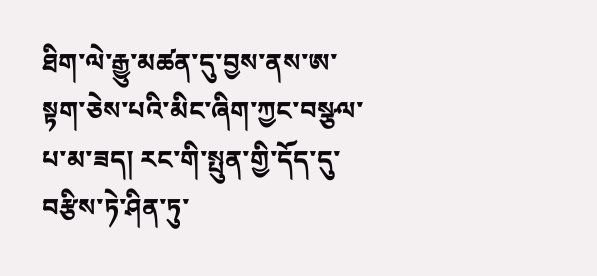ཐིག་ལེ་རྒྱུ་མཚན་དུ་བྱས་ནས་ཨ་སྟག་ཅེས་པའི་མིང་ཞིག་ཀྱང་བསྩལ་པ་མ་ཟད། རང་གི་སྤུན་གྱི་དོད་དུ་བརྩིས་ཏེ་ཤིན་ཏུ་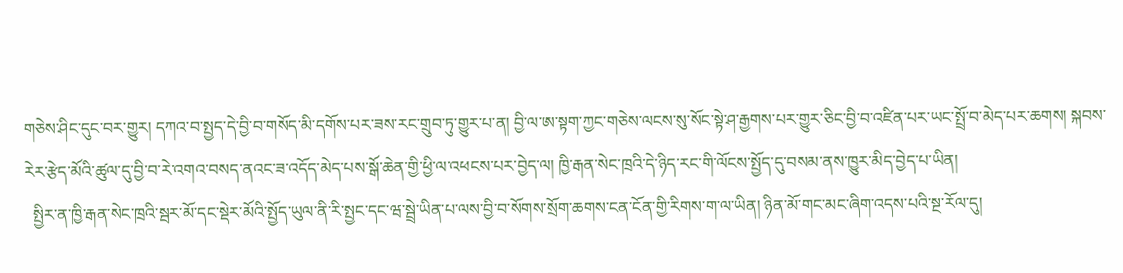གཅེས་ཤིང་དུང་བར་གྱུར། དཀའ་བ་སྤྱད་དེ་བྱི་བ་གསོད་མི་དགོས་པར་ཟས་རང་གྲུབ་ཏུ་གྱུར་པ་ན། བྱི་ལ་ཨ་སྟག་ཀྱང་གཅེས་ལངས་སུ་སོང་སྟེ་ཤ་རྒྱགས་པར་གྱུར་ཅིང་བྱི་བ་འཛིན་པར་ཡང་སྤྲོ་བ་མེད་པར་ཆགས། སྐབས་རེར་རྩེད་མོའི་ཚུལ་དུ་བྱི་བ་རེ་འགའ་བསད་ནའང་ཟ་འདོད་མེད་པས་སྒོ་ཆེན་གྱི་ཕྱི་ལ་འཕངས་པར་བྱེད་ལ། ཁྱི་རྒན་སེང་ཁྲའི་དེ་ཉིད་རང་གི་ལོངས་སྤྱོད་དུ་བསམ་ནས་ཁྱུར་མིད་བྱེད་པ་ཡིན།
  སྤྱིར་ན་ཁྱི་རྒན་སེང་ཁྲའི་སྦར་མོ་དང་སྡེར་མོའི་སྤྱོད་ཡུལ་ནི་རི་སྤྱང་དང་ཝ་སྦྲེ་ཡིན་པ་ལས་བྱི་བ་སོགས་སྲོག་ཆགས་ངན་ངོན་གྱི་རིགས་ག་ལ་ཡིན། ཉིན་མོ་གང་མང་ཞིག་འདས་པའི་སྔ་རོལ་དུ།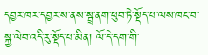དབྱར་ཁར་དབྱར་ས་ནས་སྦྲ་ནག་ཕུབ་ཏེ་སྡོད་པ་ལས་ཁང་བ་སྐྱ་ལེབ་འདི་རུ་སྡོད་པ་མིན། ལོ་དེ་དག་གི་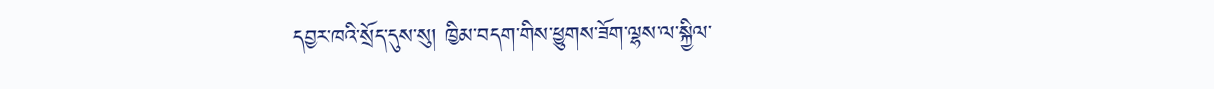དབྱར་ཁའི་སྲོད་དུས་སུ། ཁྱིམ་བདག་གིས་ཕྱུགས་ཟོག་ལྷས་ལ་སྐྱིལ་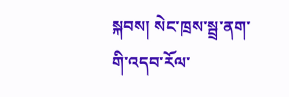སྐབས། སེང་ཁྲས་སྦྲ་ནག་གི་འདབ་རོལ་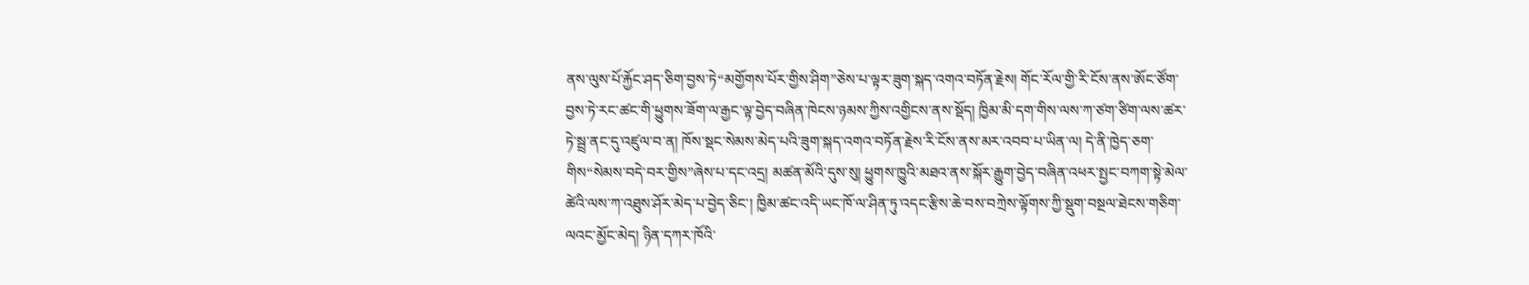ནས་ལུས་པོ་རྐྱོང་ཤད་ཅིག་བྱས་ཏེ“མགྱོགས་པོར་གྱིས་ཤིག”ཅེས་པ་ལྟར་ཟུག་སྐད་འགའ་བཏོན་རྗེས། གོང་རོལ་གྱི་རི་ངོས་ནས་ཨོང་ཙོག་བྱས་ཏེ་རང་ཚང་གི་ཕྱུགས་ཟོག་ལ་རྒྱང་ལྟ་བྱེད་བཞིན་ཁེངས་ཉམས་ཀྱིས་འགྱིངས་ནས་སྡོད། ཁྱིམ་མི་དག་གིས་ལས་ཀ་ཙག་ཙིག་ལས་ཚར་ཏེ་སྦྲ་ནང་དུ་འཛུལ་བ་ན། ཁོས་སྡང་སེམས་མེད་པའི་ཟུག་སྐད་འགའ་བཏོན་རྗེས་རི་ངོས་ནས་མར་འབབ་པ་ཡིན་ལ། དེ་ནི་ཁྱེད་ཅག་གིས“སེམས་བདེ་བར་གྱིས”ཞེས་པ་དང་འདྲ། མཚན་མོའི་དུས་སུ། ཕྱུགས་ཁྱུའི་མཐའ་ནས་སྐོར་རྒྱུག་བྱེད་བཞིན་འཕར་སྤྱང་བཀག་སྟེ་མེལ་ཚེའི་ལས་ཀ་འཐུས་ཤོར་མེད་པ་བྱེད་ཅིང་། ཁྱིམ་ཚང་འདི་ཡང་ཁོ་ལ་ཤིན་ཏུ་འདང་རྩིས་ཆེ་བས་བཀྲེས་ལྟོགས་ཀྱི་སྡུག་བསྔལ་ཐེངས་གཅིག་ལའང་མྱོང་མེད། ཉིན་དཀར་ཁོའི་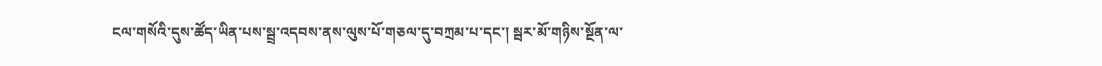ངལ་གསོའི་དུས་ཚོད་ཡིན་པས་སྦྲ་འདབས་ནས་ལུས་པོ་གཅལ་དུ་བཀྲམ་པ་དང་། སྦར་མོ་གཉིས་སྔོན་ལ་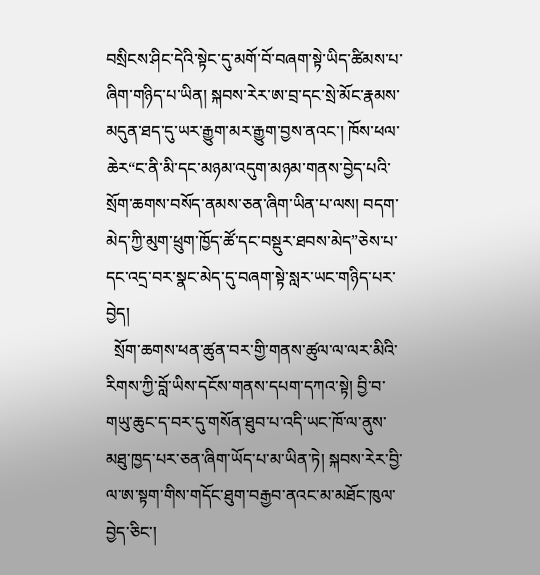བསྲིངས་ཤིང་དེའི་སྟེང་དུ་མགོ་བོ་བཞག་སྟེ་ཡིད་ཚིམས་པ་ཞིག་གཉིད་པ་ཡིན། སྐབས་རེར་ཨ་བྲ་དང་སྲེ་མོང་རྣམས་མདུན་ཐད་དུ་ཡར་རྒྱུག་མར་རྒྱུག་བྱས་ནའང་། ཁོས་ཕལ་ཆེར“ང་ནི་མི་དང་མཉམ་འདུག་མཉམ་གནས་བྱེད་པའི་སྲོག་ཆགས་བསོད་ནམས་ཅན་ཞིག་ཡིན་པ་ལས། བདག་མེད་ཀྱི་མུག་ཕྲུག་ཁྱོད་ཚོ་དང་བསྡུར་ཐབས་མེད”ཅེས་པ་དང་འདྲ་བར་སྣང་མེད་དུ་བཞག་སྟེ་སླར་ཡང་གཉིད་པར་བྱེད།
  སྲོག་ཆགས་ཕན་ཚུན་བར་གྱི་གནས་ཚུལ་ལ་ལར་མིའི་རིགས་ཀྱི་བློ་ཡིས་དངོས་གནས་དཔག་དཀའ་སྟེ། བྱི་བ་གཡུ་ཆུང་ད་བར་དུ་གསོན་ཐུབ་པ་འདི་ཡང་ཁོ་ལ་ནུས་མཐུ་ཁྱད་པར་ཅན་ཞིག་ཡོད་པ་མ་ཡིན་ཏེ། སྐབས་རེར་བྱི་ལ་ཨ་སྟག་གིས་གདོང་ཐུག་བརྒྱབ་ནའང་མ་མཐོང་ཁུལ་བྱེད་ཅིང་།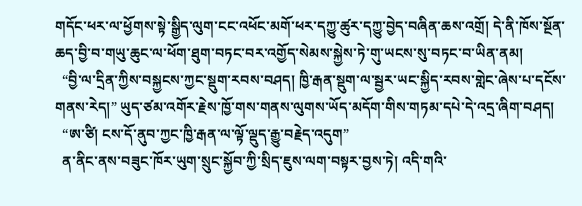གདོང་ཕར་ལ་ཕྱོགས་སྟེ་སྒྱིད་ལུག་ངང་འཕོང་མགོ་ཕར་དཀྱུ་ཚུར་དཀྱུ་བྱེད་བཞིན་ཆས་འགྲོ། དེ་ནི་ཁོས་སྔོན་ཆད་བྱི་བ་གཡུ་ཆུང་ལ་ཕོག་ཐུག་བཏང་བར་འགྱོད་སེམས་སྐྱེས་ཏེ་གུ་ཡངས་སུ་བཏང་བ་ཡིན་ནམ།
  “བྱི་ལ་དྲིན་ཀྱིས་བསྐྱངས་ཀྱང་སྡུག་རབས་བཤད། ཁྱི་རྒན་སྡུག་ལ་སྦྱར་ཡང་སྐྱིད་རབས་གླེང་ཞེས་པ་དངོས་གནས་རེད།” ཡུད་ཙམ་འགོར་རྗེས་ཁྱོ་གས་གནས་ལུགས་ཡོད་མདོག་གིས་གཏམ་དཔེ་དེ་འདྲ་ཞིག་བཤད།
  “ཨ་ཙི། ངས་དོ་ནུབ་ཀྱང་ཁྱི་རྒན་ལ་ལྟོ་ལྡུད་རྒྱུ་བརྗེད་འདུག”
  ན་ནིང་ནས་བཟུང་ཁོར་ཡུག་སྲུང་སྐྱོབ་ཀྱི་སྲིད་ཇུས་ལག་བསྟར་བྱས་ཏེ། འདི་གའི་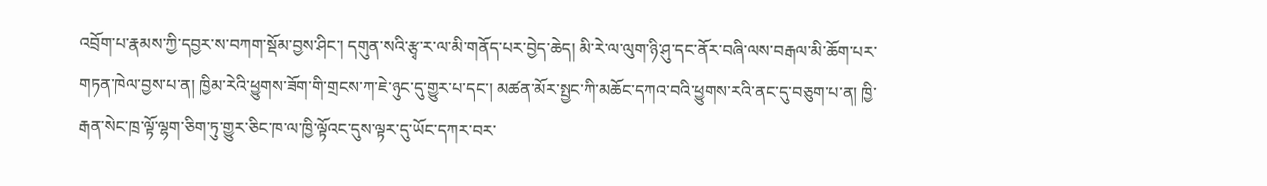འབྲོག་པ་རྣམས་ཀྱི་དབྱར་ས་བཀག་སྡོམ་བྱས་ཤིང་། དགུན་སའི་རྩྭ་ར་ལ་མི་གནོད་པར་བྱེད་ཆེད། མི་རེ་ལ་ལུག་ཉི་ཤུ་དང་ནོར་བཞི་ལས་བརྒལ་མི་ཆོག་པར་གཏན་ཁེལ་བྱས་པ་ན། ཁྱིམ་རེའི་ཕྱུགས་ཟོག་གི་གྲངས་ཀ་ཇེ་ཉུང་དུ་གྱུར་པ་དང་། མཚན་མོར་སྤྱང་ཀི་མཆོང་དཀའ་བའི་ཕྱུགས་རའི་ནང་དུ་བཅུག་པ་ན། ཁྱི་རྒན་སེང་ཁྲ་ལྟོ་ལྷག་ཅིག་ཏུ་གྱུར་ཅིང་ཁ་ལ་ཁྱི་ལྟོའང་དུས་ལྟར་དུ་ཡོང་དཀར་བར་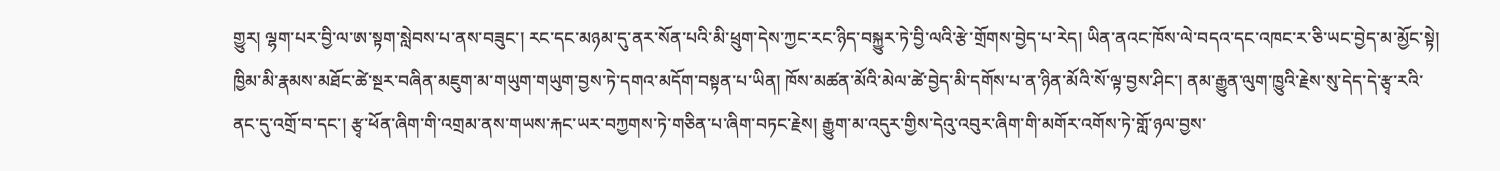གྱུར། ལྷག་པར་བྱི་ལ་ཨ་སྟག་སླེབས་པ་ནས་བཟུང་། རང་དང་མཉམ་དུ་ནར་སོན་པའི་མི་ཕྲུག་དེས་ཀྱང་རང་ཉིད་བསྐྱུར་ཏེ་བྱི་ལའི་རྩེ་གྲོགས་བྱེད་པ་རེད། ཡིན་ནའང་ཁོས་ལེ་བདའ་དང་འཁང་ར་ཅི་ཡང་བྱེད་མ་མྱོང་སྟེ། ཁྱིམ་མི་རྣམས་མཐོང་ཚེ་སྔར་བཞིན་མཇུག་མ་གཡུག་གཡུག་བྱས་ཏེ་དགའ་མདོག་བསྟན་པ་ཡིན། ཁོས་མཚན་མོའི་མེལ་ཚེ་བྱེད་མི་དགོས་པ་ན་ཉིན་མོའི་སོ་ལྟ་བྱས་ཤིང་། ནམ་རྒྱུན་ལུག་ཁྱུའི་རྗེས་སུ་དེད་དེ་རྩྭ་རའི་ནང་དུ་འགྲོ་བ་དང་། རྩྭ་ཕོན་ཞིག་གི་འགྲམ་ནས་གཡས་རྐང་ཡར་བཀྱགས་ཏེ་གཅིན་པ་ཞིག་བཏང་རྗེས། རྒྱུག་མ་འདུར་གྱིས་དེའུ་འབུར་ཞིག་གི་མགོར་འགོས་ཏེ་གློ་ཉལ་བྱས་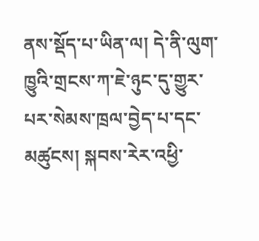ནས་སྡོད་པ་ཡིན་ལ། དེ་ནི་ལུག་ཁྱུའི་གྲངས་ཀ་ཇེ་ཉུང་དུ་གྱུར་པར་སེམས་ཁྲལ་བྱེད་པ་དང་མཚུངས། སྐབས་རེར་འཕྱི་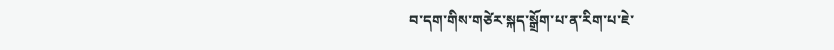བ་དག་གིས་གཙེར་སྐད་སྒྲོག་པ་ན་རིག་པ་ཇེ་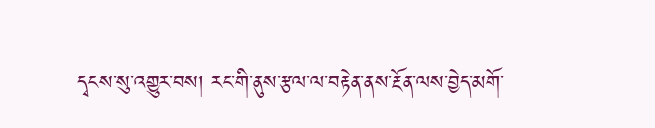དྭངས་སུ་འགྱུར་བས། རང་གི་ནུས་རྩལ་ལ་བརྟེན་ནས་རྔོན་ལས་བྱེད་མགོ་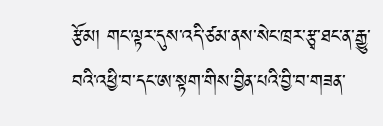རྩོམ། གང་ལྟར་དུས་འདི་ཙམ་ནས་སེང་ཁྲར་རྩྭ་ཐང་ན་རྒྱུ་བའི་འཕྱི་བ་དང་ཨ་སྟག་གིས་བྱིན་པའི་བྱི་བ་གཟན་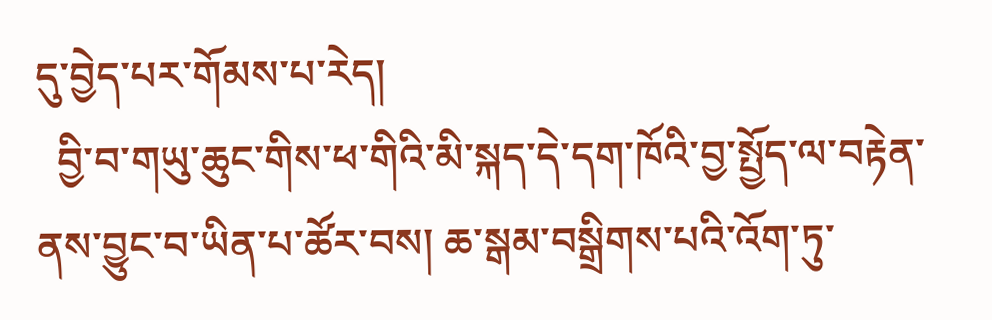དུ་བྱེད་པར་གོམས་པ་རེད།
  བྱི་བ་གཡུ་ཆུང་གིས་ཕ་གིའི་མི་སྐད་དེ་དག་ཁོའི་བྱ་སྤྱོད་ལ་བརྟེན་ནས་བྱུང་བ་ཡིན་པ་ཚོར་བས། ཆ་སྒམ་བསྒྲིགས་པའི་འོག་ཏུ་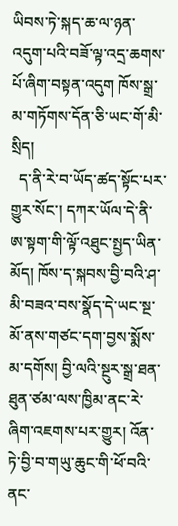ཡིབས་ཏེ་སྐད་ཆ་ལ་ཉན་འདུག་པའི་བཟོ་ལྟ་འདྲ་ཆགས་པོ་ཞིག་བསྟན་འདུག ཁོས་སྒྲ་མ་གཏོགས་དོན་ཅི་ཡང་གོ་མི་སྲིད།
  ད་ནི་རེ་བ་ཡོད་ཚད་སྟོང་པར་གྱུར་སོང་། དཀར་ཡོལ་དེ་ནི་ཨ་སྟག་གི་ལྟོ་འཐུང་སྤྱད་ཡིན་མོད། ཁོས་ད་སྐབས་བྱི་བའི་ཤ་མི་བཟའ་བས་སྣོད་དེ་ཡང་སྔ་མོ་ནས་གཙང་དག་བྱས་སྨོས་མ་དགོས། བྱི་ལའི་སྔུར་སྒྲ་ཐན་ཐུན་ཙམ་ལས་ཁྱིམ་ནང་རེ་ཞིག་འཇགས་པར་གྱུར། འོན་ཏེ་བྱི་བ་གཡུ་ཆུང་གི་ཕོ་བའི་ནང་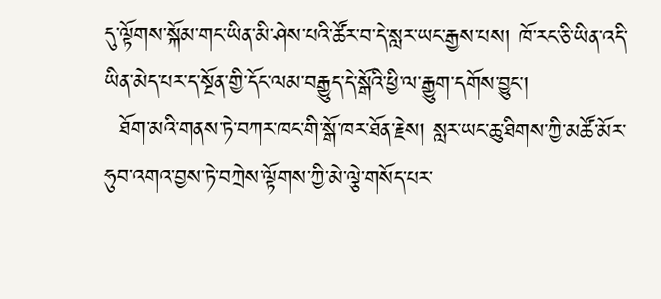དུ་ལྟོགས་སྐོམ་གང་ཡིན་མི་ཤེས་པའི་ཚོར་བ་དེ་སླར་ཡང་རྒྱས་པས། ཁོ་རང་ཅི་ཡིན་འདི་ཡིན་མེད་པར་ད་སྔོན་གྱི་དོང་ལམ་བརྒྱུད་དེ་སྒོའི་ཕྱི་ལ་རྒྱུག་དགོས་བྱུང་།
  ཐོག་མའི་གནས་ཏེ་བཀར་ཁང་གི་སྒོ་ཁར་ཐོན་རྗེས། སླར་ཡང་ཆུ་ཐིགས་ཀྱི་མཚོ་མོར་ཧུབ་འགའ་བྱས་ཏེ་བཀྲེས་ལྟོགས་ཀྱི་མེ་ལྕེ་གསོད་པར་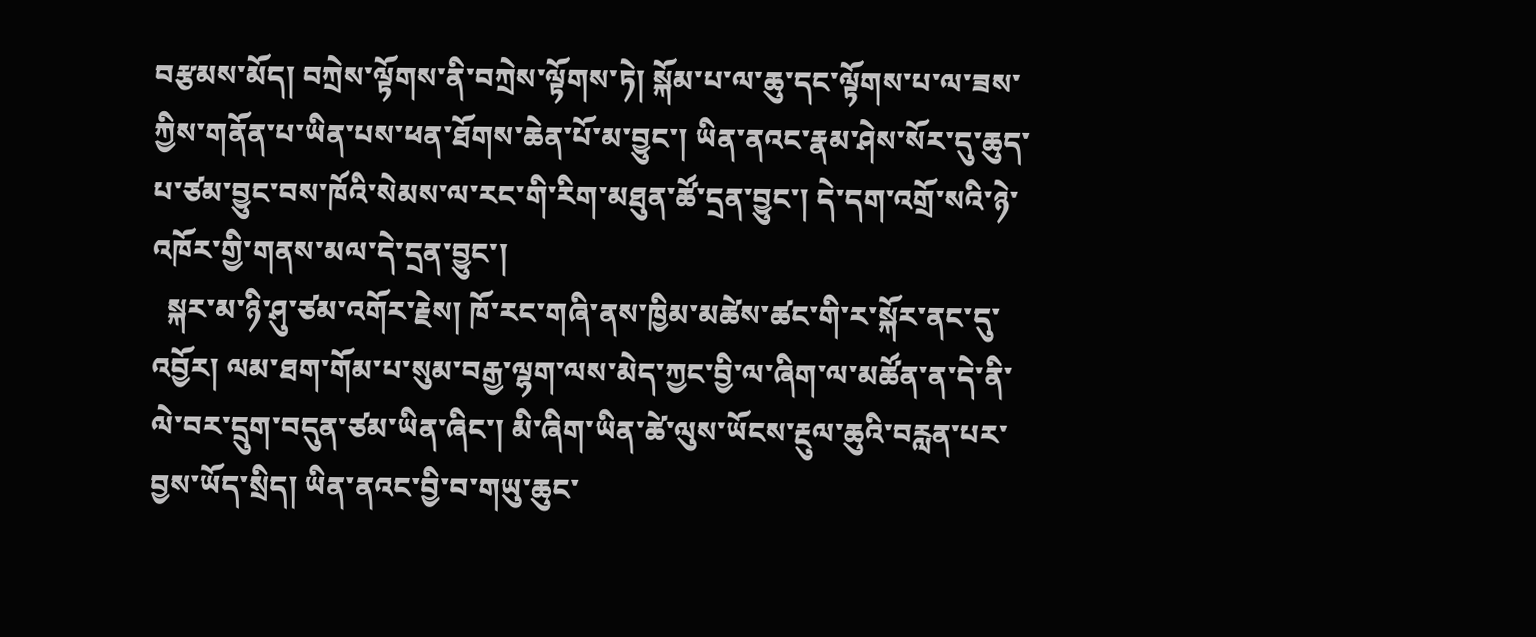བརྩམས་མོད། བཀྲེས་ལྟོགས་ནི་བཀྲེས་ལྟོགས་ཏེ། སྐོམ་པ་ལ་ཆུ་དང་ལྟོགས་པ་ལ་ཟས་ཀྱིས་གནོན་པ་ཡིན་པས་ཕན་ཐོགས་ཆེན་པོ་མ་བྱུང་། ཡིན་ནའང་རྣམ་ཤེས་སོར་དུ་ཆུད་པ་ཙམ་བྱུང་བས་ཁོའི་སེམས་ལ་རང་གི་རིག་མཐུན་ཚོ་དྲན་བྱུང་། དེ་དག་འགྲོ་སའི་ཉེ་འཁོར་གྱི་གནས་མལ་དེ་དྲན་བྱུང་།
  སྐར་མ་ཉི་ཤུ་ཙམ་འགོར་རྗེས། ཁོ་རང་གཞི་ནས་ཁྱིམ་མཚེས་ཚང་གི་ར་སྐོར་ནང་དུ་འབྱོར། ལམ་ཐག་གོམ་པ་སུམ་བརྒྱ་ལྷག་ལས་མེད་ཀྱང་བྱི་ལ་ཞིག་ལ་མཚོན་ན་དེ་ནི་ལེ་བར་དྲུག་བདུན་ཙམ་ཡིན་ཞིང་། མི་ཞིག་ཡིན་ཚེ་ལུས་ཡོངས་རྔུལ་ཆུའི་བརླན་པར་བྱས་ཡོད་སྲིད། ཡིན་ནའང་བྱི་བ་གཡུ་ཆུང་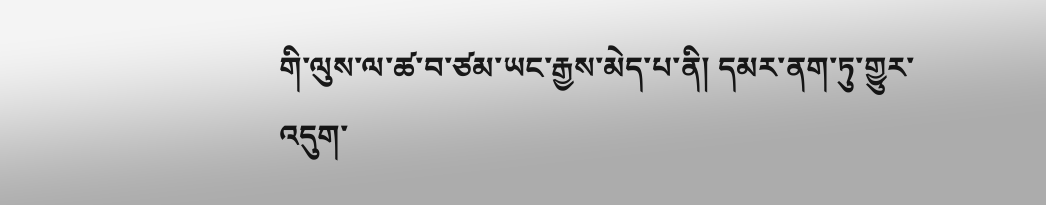གི་ལུས་ལ་ཚ་བ་ཙམ་ཡང་རྒྱས་མེད་པ་ནི། དམར་ནག་ཏུ་གྱུར་འདུག་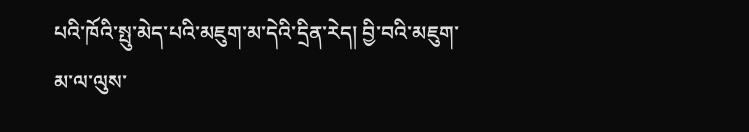པའི་ཁོའི་སྤུ་མེད་པའི་མཇུག་མ་དེའི་དྲིན་རེད། བྱི་བའི་མཇུག་མ་ལ་ལུས་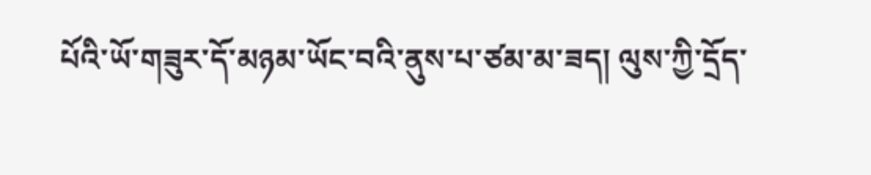པོའི་ཡོ་གཟུར་དོ་མཉམ་ཡོང་བའི་ནུས་པ་ཙམ་མ་ཟད། ལུས་ཀྱི་དྲོད་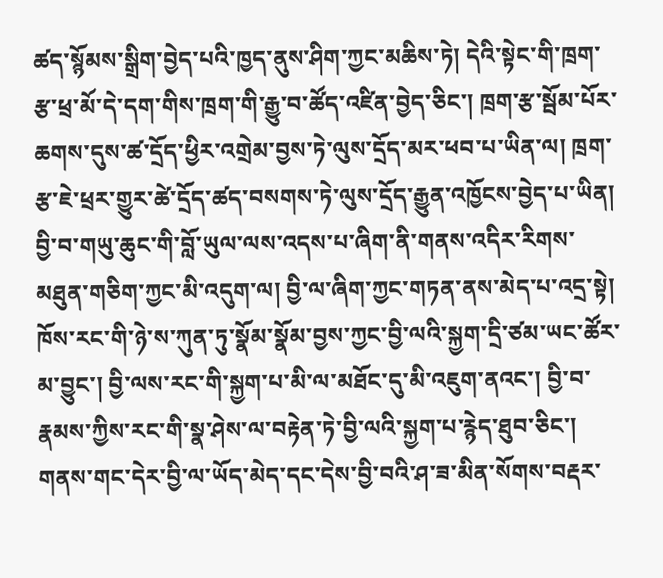ཚད་སྙོམས་སྒྲིག་བྱེད་པའི་ཁྱད་ནུས་ཤིག་ཀྱང་མཆིས་ཏེ། དེའི་སྟེང་གི་ཁྲག་རྩ་ཕྲ་མོ་དེ་དག་གིས་ཁྲག་གི་རྒྱུ་བ་ཚོད་འཛིན་བྱེད་ཅིང་། ཁྲག་རྩ་སྦོམ་པོར་ཆགས་དུས་ཚ་དྲོད་ཕྱིར་འགྲེམ་བྱས་ཏེ་ལུས་དྲོད་མར་ཕབ་པ་ཡིན་ལ། ཁྲག་རྩ་ཇེ་ཕྲར་གྱུར་ཚེ་དྲོད་ཚད་བསགས་ཏེ་ལུས་དྲོད་རྒྱུན་འཁྱོངས་བྱེད་པ་ཡིན། བྱི་བ་གཡུ་ཆུང་གི་བློ་ཡུལ་ལས་འདས་པ་ཞིག་ནི་གནས་འདིར་རིགས་མཐུན་གཅིག་ཀྱང་མི་འདུག་ལ། བྱི་ལ་ཞིག་ཀྱང་གཏན་ནས་མེད་པ་འདྲ་སྟེ། ཁོས་རང་གི་ཉེ་ས་ཀུན་ཏུ་སྣོམ་སྣོམ་བྱས་ཀྱང་བྱི་ལའི་སྐྱག་དྲི་ཙམ་ཡང་ཚོར་མ་བྱུང་། བྱི་ལས་རང་གི་སྐྱག་པ་མི་ལ་མཐོང་དུ་མི་འཇུག་ནའང་། བྱི་བ་རྣམས་ཀྱིས་རང་གི་སྣ་ཤེས་ལ་བརྟེན་ཏེ་བྱི་ལའི་སྐྱག་པ་རྙེད་ཐུབ་ཅིང་། གནས་གང་དེར་བྱི་ལ་ཡོད་མེད་དང་དེས་བྱི་བའི་ཤ་ཟ་མིན་སོགས་བརྡར་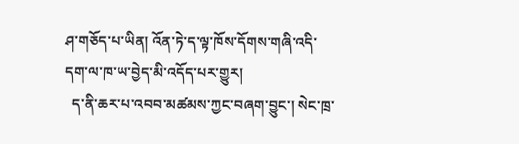ཤ་གཅོད་པ་ཡིན། འོན་ཏེ་ད་ལྟ་ཁོས་དོགས་གཞི་འདི་དག་ལ་ཁ་ཡ་བྱེད་མི་འདོད་པར་གྱུར།
  ད་ནི་ཆར་པ་འབབ་མཚམས་ཀྱང་བཞག་བྱུང་། སེང་ཁྲ་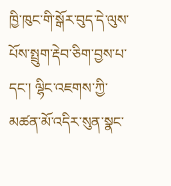ཁྱི་ཁུང་གི་སྒོར་བུད་དེ་ལུས་པོས་སྤྲུག་རྡེབ་ཅིག་བྱས་པ་དང་། ལྷིང་འཇགས་ཀྱི་མཚན་མོ་འདིར་སུན་སྣང་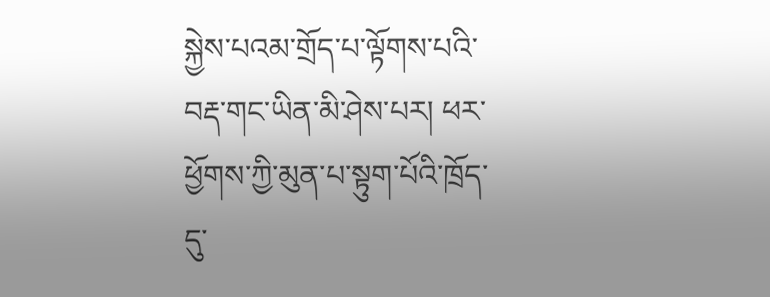སྐྱེས་པའམ་གྲོད་པ་ལྟོགས་པའི་བརྡ་གང་ཡིན་མི་ཤེས་པར། ཕར་ཕྱོགས་ཀྱི་མུན་པ་སྟུག་པོའི་ཁྲོད་དུ་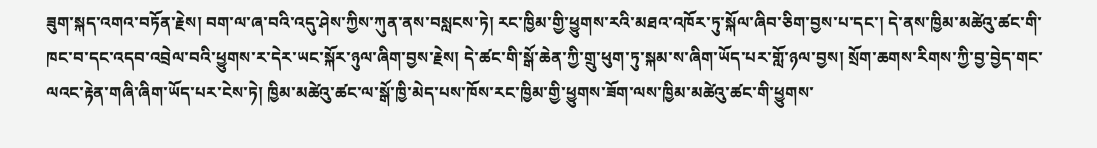ཟུག་སྐད་འགའ་བཏོན་རྗེས། བག་ལ་ཞ་བའི་འདུ་ཤེས་ཀྱིས་ཀུན་ནས་བསླངས་ཏེ། རང་ཁྱིམ་གྱི་ཕྱུགས་རའི་མཐའ་འཁོར་ཏུ་སྐོལ་ཞིབ་ཅིག་བྱས་པ་དང་། དེ་ནས་ཁྱིམ་མཚེའུ་ཚང་གི་ཁང་བ་དང་འདབ་འབྲེལ་བའི་ཕྱུགས་ར་དེར་ཡང་སྐོར་ཉུལ་ཞིག་བྱས་རྗེས། དེ་ཚང་གི་སྒོ་ཆེན་ཀྱི་གྲུ་ཕུག་ཏུ་སྐམ་ས་ཞིག་ཡོད་པར་གློ་ཉལ་བྱས། སྲོག་ཆགས་རིགས་ཀྱི་བྱ་བྱེད་གང་ལའང་རྟེན་གཞི་ཞིག་ཡོད་པར་ངེས་ཏེ། ཁྱིམ་མཚེའུ་ཚང་ལ་སྒོ་ཁྱི་མེད་པས་ཁོས་རང་ཁྱིམ་གྱི་ཕྱུགས་ཟོག་ལས་ཁྱིམ་མཚེའུ་ཚང་གི་ཕྱུགས་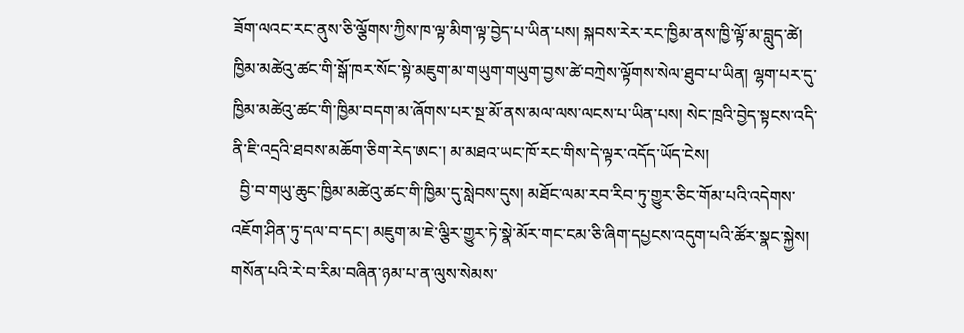ཟོག་ལའང་རང་ནུས་ཅི་ལྕོགས་ཀྱིས་ཁ་ལྟ་མིག་ལྟ་བྱེད་པ་ཡིན་པས། སྐབས་རེར་རང་ཁྱིམ་ནས་ཁྱི་ལྟོ་མ་བླུད་ཚེ། ཁྱིམ་མཚེའུ་ཚང་གི་སྒོ་ཁར་སོང་སྟེ་མཇུག་མ་གཡུག་གཡུག་བྱས་ཚེ་བཀྲེས་ལྟོགས་སེལ་ཐུབ་པ་ཡིན། ལྷག་པར་དུ་ཁྱིམ་མཚེའུ་ཚང་གི་ཁྱིམ་བདག་མ་ཞོགས་པར་སྔ་མོ་ནས་མལ་ལས་ལངས་པ་ཡིན་པས། སེང་ཁྲའི་བྱེད་སྟངས་འདི་ནི་ཇི་འདྲའི་ཐབས་མཆོག་ཅིག་རེད་ཨང་། མ་མཐའ་ཡང་ཁོ་རང་གིས་དེ་ལྟར་འདོད་ཡོད་ངེས།
  བྱི་བ་གཡུ་ཆུང་ཁྱིམ་མཚེའུ་ཚང་གི་ཁྱིམ་དུ་སླེབས་དུས། མཐོང་ལམ་རབ་རིབ་ཏུ་གྱུར་ཅིང་གོམ་པའི་འདེགས་འཇོག་ཤིན་ཏུ་དལ་བ་དང་། མཇུག་མ་ཇེ་ལྕིར་གྱུར་ཏེ་སྣེ་མོར་གང་ངམ་ཅི་ཞིག་དཔྱངས་འདུག་པའི་ཚོར་སྣང་སྐྱེས། གསོན་པའི་རེ་བ་རིམ་བཞིན་ཉམ་པ་ན་ལུས་སེམས་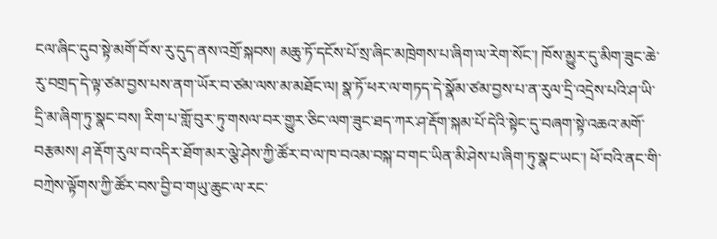ངལ་ཞིང་དུབ་སྟེ་མགོ་བོ་ས་རུ་དུད་ནས་འགྲོ་སྐབས། མཆུ་ཏོ་དངོས་པོ་སྲ་ཞིང་མཁྲེགས་པ་ཞིག་ལ་རེག་སོང་། ཁོས་མྱུར་དུ་མིག་ཟུང་ཆེ་རུ་བགྲད་དེ་ལྟ་ཙམ་བྱས་པས་ནག་ཡོར་བ་ཙམ་ལས་མ་མཐོང་ལ། སྣ་ཏོ་ཕར་ལ་གཏད་དེ་སྣོམ་ཙམ་བྱས་པ་ན་རུལ་དྲི་འདྲེས་པའི་ཤ་ཡི་དྲི་མ་ཞིག་ཏུ་སྣང་བས། རིག་པ་གློ་བུར་ཏུ་གསལ་བར་གྱུར་ཅིང་ལག་ཟུང་ཐད་ཀར་ཤ་རྡོག་སྐམ་པོ་དེའི་སྟེང་དུ་བཞག་སྟེ་འཆའ་མགོ་བརྩམས། ཤ་རྡོག་རུལ་བ་འདིར་ཐོག་མར་ལྕེ་ཤེས་ཀྱི་ཚོར་བ་ལ་ཁ་བའམ་བསྐ་བ་གང་ཡིན་མི་ཤེས་པ་ཞིག་ཏུ་སྣང་ཡང་། ཕོ་བའི་ནང་གི་བཀྲེས་ལྟོགས་ཀྱི་ཚོར་བས་བྱི་བ་གཡུ་ཆུང་ལ་རང་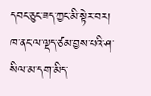དབང་ཅུང་ཟད་ཀྱང་མི་སྟེར་བར། ཁ་ནང་ལ་ལྡད་ཙམ་བྱས་པའི་ཤ་སིལ་མ་དག་མིད་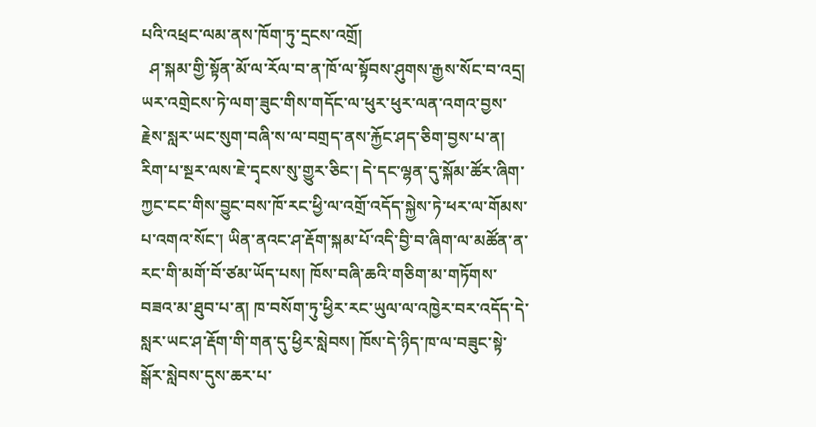པའི་འཕྲང་ལམ་ནས་ཁོག་ཏུ་དྲངས་འགྲོ།
  ཤ་སྐམ་གྱི་སྟོན་མོ་ལ་རོལ་བ་ན་ཁོ་ལ་སྟོབས་ཤུགས་རྒྱས་སོང་བ་འདྲ། ཡར་འགྲེངས་ཏེ་ལག་ཟུང་གིས་གདོང་ལ་ཕུར་ཕུར་ལན་འགའ་བྱས་རྗེས་སླར་ཡང་སུག་བཞི་ས་ལ་བགྲད་ནས་རྐྱོང་ཤད་ཅིག་བྱས་པ་ན། རིག་པ་སྔར་ལས་ཇེ་དྭངས་སུ་གྱུར་ཅིང་། དེ་དང་ལྷན་དུ་སྐོམ་ཚོར་ཞིག་ཀྱང་ངང་གིས་བྱུང་བས་ཁོ་རང་ཕྱི་ལ་འགྲོ་འདོད་སྐྱེས་ཏེ་ཕར་ལ་གོམས་པ་འགའ་སོང་། ཡིན་ནའང་ཤ་རྡོག་སྐམ་པོ་འདི་བྱི་བ་ཞིག་ལ་མཚོན་ན་རང་གི་མགོ་བོ་ཙམ་ཡོད་པས། ཁོས་བཞི་ཆའི་གཅིག་མ་གཏོགས་བཟའ་མ་ཐུབ་པ་ན། ཁ་བསོག་ཏུ་ཕྱིར་རང་ཡུལ་ལ་འཁྱེར་བར་འདོད་དེ་སླར་ཡང་ཤ་རྡོག་གི་གན་དུ་ཕྱིར་སླེབས། ཁོས་དེ་ཉིད་ཁ་ལ་བཟུང་སྟེ་སྒོར་སླེབས་དུས་ཆར་པ་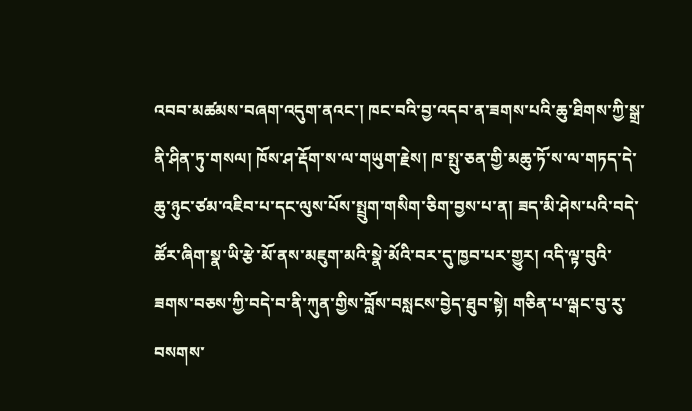འབབ་མཚམས་བཞག་འདུག་ནའང་། ཁང་བའི་བྱ་འདབ་ན་ཟགས་པའི་ཆུ་ཐིགས་ཀྱི་སྒྲ་ནི་ཤིན་ཏུ་གསལ། ཁོས་ཤ་རྡོག་ས་ལ་གཡུག་རྗེས། ཁ་སྤུ་ཅན་གྱི་མཆུ་ཏོ་ས་ལ་གཏད་དེ་ཆུ་ཉུང་ཙམ་འཇིབ་པ་དང་ལུས་པོས་སྤྲུག་གསིག་ཅིག་བྱས་པ་ན། ཟད་མི་ཤེས་པའི་བདེ་ཚོར་ཞིག་སྣ་ཡི་རྩེ་མོ་ནས་མཇུག་མའི་སྣེ་མོའི་བར་དུ་ཁྱབ་པར་གྱུར། འདི་ལྟ་བུའི་ཟགས་བཅས་ཀྱི་བདེ་བ་ནི་ཀུན་གྱིས་བློས་བསླངས་བྱེད་ཐུབ་སྟེ། གཅིན་པ་ལྒང་བུ་རུ་བསགས་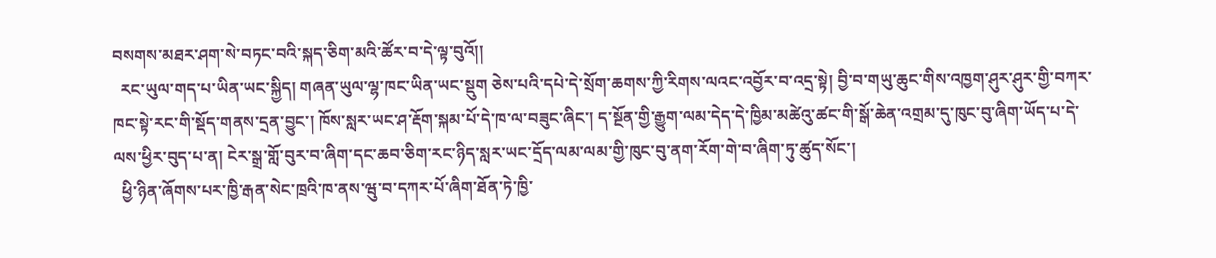བསགས་མཐར་ཤག་སེ་བཏང་བའི་སྐད་ཅིག་མའི་ཚོར་བ་དེ་ལྟ་བུའོ།།
  རང་ཡུལ་གད་པ་ཡིན་ཡང་སྐྱིད། གཞན་ཡུལ་ལྷ་ཁང་ཡིན་ཡང་སྡུག ཅེས་པའི་དཔེ་དེ་སྲོག་ཆགས་ཀྱི་རིགས་ལའང་འབྱོར་བ་འདྲ་སྟེ། བྱི་བ་གཡུ་ཆུང་གིས་འཁྱག་ཤུར་ཤུར་གྱི་བཀར་ཁང་སྟེ་རང་གི་སྡོད་གནས་དྲན་བྱུང་། ཁོས་སླར་ཡང་ཤ་རྡོག་སྐམ་པོ་དེ་ཁ་ལ་བཟུང་ཞིང་། ད་སྔོན་གྱི་རྒྱུག་ལམ་དེད་དེ་ཁྱིམ་མཚེའུ་ཚང་གི་སྒོ་ཆེན་འགྲམ་དུ་ཁུང་བུ་ཞིག་ཡོད་པ་དེ་ལས་ཕྱིར་བུད་པ་ན། ངེར་སྒྲ་གློ་བུར་བ་ཞིག་དང་ཆབ་ཅིག་རང་ཉིད་སླར་ཡང་དྲོད་ལམ་ལམ་གྱི་ཁུང་བུ་ནག་རོག་གེ་བ་ཞིག་ཏུ་ཚུད་སོང་།
  ཕྱི་ཉིན་ཞོགས་པར་ཁྱི་རྒན་སེང་ཁྲའི་ཁ་ནས་ཝུ་བ་དཀར་པོ་ཞིག་ཐོན་ཏེ་ཁྱི་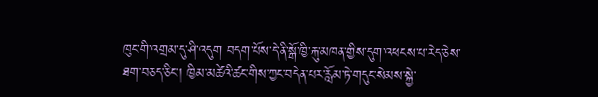ཁུང་གི་འགྲམ་དུ་ཤི་འདུག བདག་པོས་དེ་ནི་སྒོ་ཁྱི་རྐུ་མཁན་གྱིས་དུག་འཕངས་པ་རེད་ཅེས་ཐག་བཅད་ཅིང་། ཁྱིམ་མཚེའི་ཚང་གིས་ཀྱང་བདེན་པར་རློམ་ཏེ་གདུང་སེམས་སྐྱེ་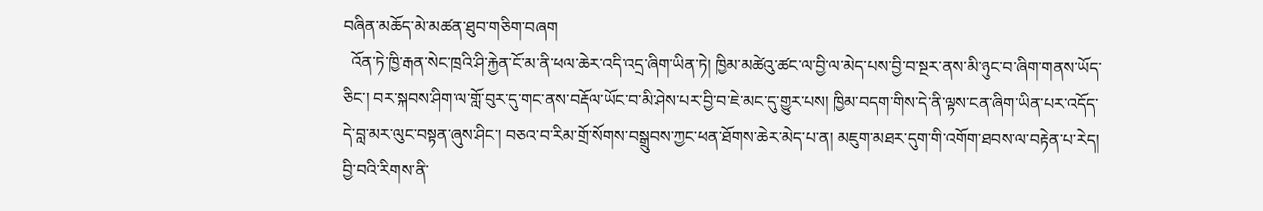བཞིན་མཆོད་མེ་མཚན་ཐུབ་གཅིག་བཞག
  འོན་ཏེ་ཁྱི་རྒན་སེང་ཁྲའི་ཤི་རྐྱེན་ངོ་མ་ནི་ཕལ་ཆེར་འདི་འདྲ་ཞིག་ཡིན་ཏེ། ཁྱིམ་མཚེའུ་ཚང་ལ་བྱི་ལ་མེད་པས་བྱི་བ་སྔར་ནས་མི་ཉུང་བ་ཞིག་གནས་ཡོད་ཅིང་། བར་སྐབས་ཤིག་ལ་གློ་བུར་དུ་གང་ནས་བརྡོལ་ཡོང་བ་མི་ཤེས་པར་བྱི་བ་ཇེ་མང་དུ་གྱུར་པས། ཁྱིམ་བདག་གིས་དེ་ནི་ལྟས་ངན་ཞིག་ཡིན་པར་འདོད་དེ་བླ་མར་ལུང་བསྟན་ཞུས་ཤིང་། བཅའ་བ་རིམ་གྲོ་སོགས་བསྒྲུབས་ཀྱང་ཕན་ཐོགས་ཆེར་མེད་པ་ན། མཇུག་མཐར་དུག་གི་འགོག་ཐབས་ལ་བརྟེན་པ་རེད། བྱི་བའི་རིགས་ནི་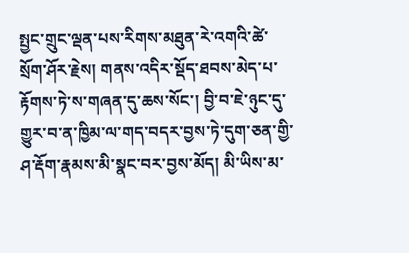སྤྱང་གྲུང་ལྡན་པས་རིགས་མཐུན་རེ་འགའི་ཚེ་སྲོག་ཤོར་རྗེས། གནས་འདིར་སྡོད་ཐབས་མེད་པ་རྟོགས་ཏེ་ས་གཞན་དུ་ཆས་སོང་། བྱི་བ་ཇེ་ཉུང་དུ་གྱུར་བ་ན་ཁྱིམ་ལ་གད་བདར་བྱས་ཏེ་དུག་ཅན་གྱི་ཤ་རྡོག་རྣམས་མི་སྣང་བར་བྱས་མོད། མི་ཡིས་མ་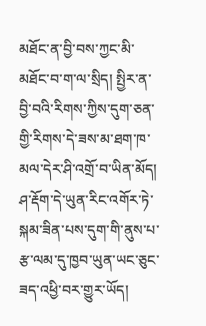མཐོང་ན་བྱི་བས་ཀྱང་མི་མཐོང་བ་ག་ལ་སྲིད། སྤྱིར་ན་བྱི་བའི་རིགས་ཀྱིས་དུག་ཅན་གྱི་རིགས་དེ་ཟས་མ་ཐག་ཁ་མལ་དེར་ཤི་འགྲོ་བ་ཡིན་མོད། ཤ་རྡོག་དེ་ཡུན་རིང་འགོར་ཏེ་སྐམ་ཟིན་པས་དུག་གི་ནུས་པ་རྩ་ལམ་དུ་ཁྱབ་ཡུན་ཡང་ཅུང་ཟད་འཕྱི་བར་གྱུར་ཡོད།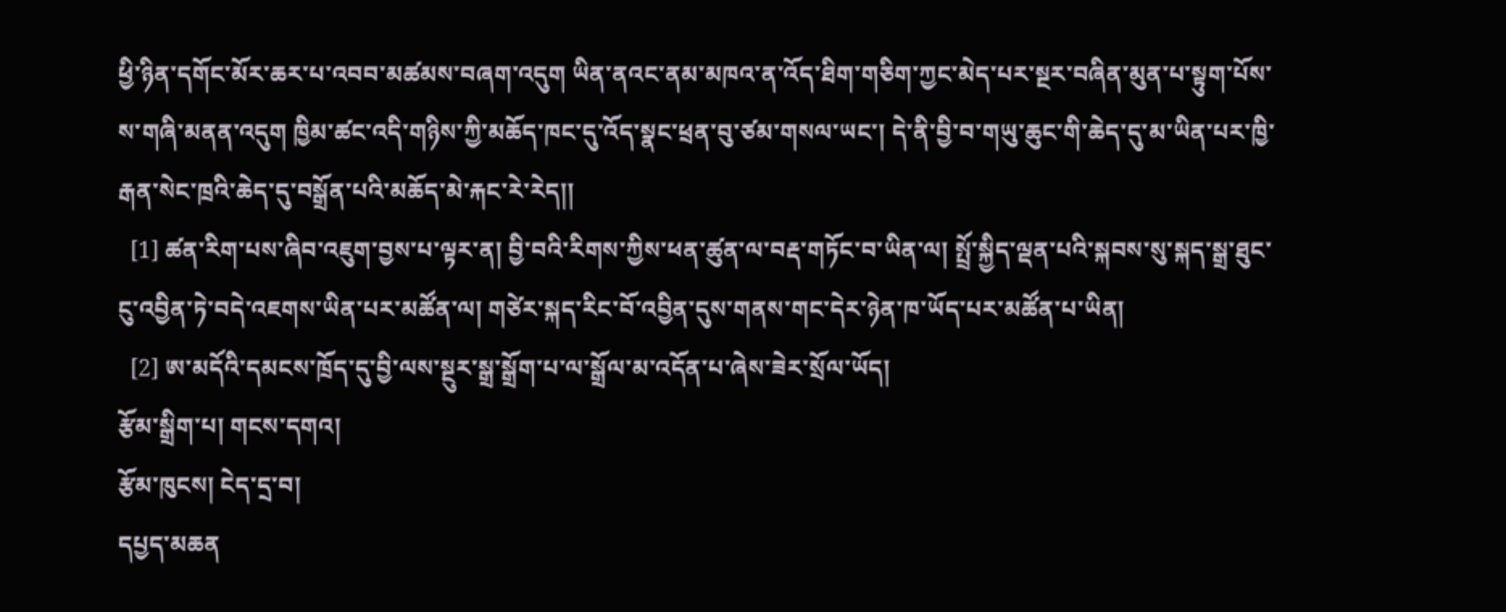ཕྱི་ཉིན་དགོང་མོར་ཆར་པ་འབབ་མཚམས་བཞག་འདུག ཡིན་ནའང་ནམ་མཁའ་ན་འོད་ཐིག་གཅིག་ཀྱང་མེད་པར་སྔར་བཞིན་མུན་པ་སྟུག་པོས་ས་གཞི་མནན་འདུག ཁྱིམ་ཚང་འདི་གཉིས་ཀྱི་མཆོད་ཁང་དུ་འོད་སྣང་ཕྲན་བུ་ཙམ་གསལ་ཡང་། དེ་ནི་བྱི་བ་གཡུ་ཆུང་གི་ཆེད་དུ་མ་ཡིན་པར་ཁྱི་རྒན་སེང་ཁྲའི་ཆེད་དུ་བསྒྲོན་པའི་མཆོད་མེ་རྐང་རེ་རེད།།
  [1] ཚན་རིག་པས་ཞིབ་འཇུག་བྱས་པ་ལྟར་ན། བྱི་བའི་རིགས་ཀྱིས་ཕན་ཚུན་ལ་བརྡ་གཏོང་བ་ཡིན་ལ། སྤྲོ་སྐྱིད་ལྡན་པའི་སྐབས་སུ་སྐད་སྒྲ་ཐུང་ངུ་འབྱིན་ཏེ་བདེ་འཇགས་ཡིན་པར་མཚོན་ལ། གཙེར་སྐད་རིང་བོ་འབྱིན་དུས་གནས་གང་དེར་ཉེན་ཁ་ཡོད་པར་མཚོན་པ་ཡིན།
  [2] ཨ་མདོའི་དམངས་ཁྲོད་དུ་བྱི་ལས་སྔུར་སྒྲ་སྒྲོག་པ་ལ་སྒྲོལ་མ་འདོན་པ་ཞེས་ཟེར་སྲོལ་ཡོད།
རྩོམ་སྒྲིག་པ། གངས་དགའ།
རྩོམ་ཁུངས། ངེད་དྲ་བ།
དཔྱད་མཆན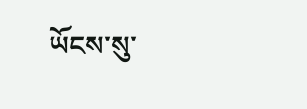ཡོངས་སུ་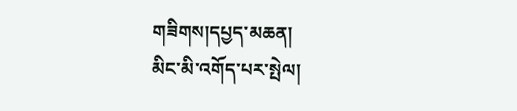གཟིགས།དཔྱད་མཆན།
མིང་མི་འགོད་པར་སྤེལ།